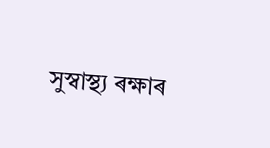সুস্বাস্থ্য ৰক্ষাৰ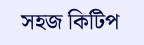সহজ কিটিপ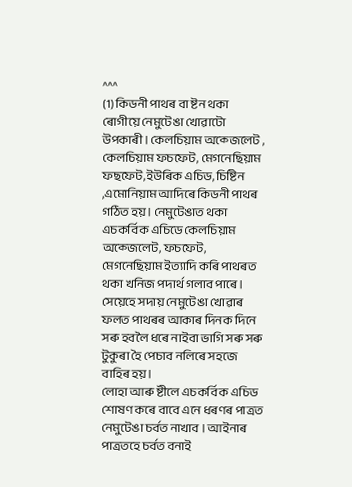^^^
(1) কিডনী পাথৰ বা ষ্টন থকা ৰোগীয়ে নেমুটেঙা খোৱাটো উপকাৰী । কেলচিয়াম অক্জেলেট , কেলচিয়াম ফচফেট, মেগনেছিয়াম ফছফেট,ইউৰিক এচিড, চিষ্টিন ,এমোনিয়াম আদিৰে কিডনী পাথৰ গঠিত হয় । নেমুটেঙাত থকা এচকৰ্বিক এচিডে কেলচিয়াম অক্জেলেট, ফচফেট, মেগনেছিয়াম ইত্যাদি কৰি পাথৰত থকা খনিজ পদাৰ্থ গলাব পাৰে। সেয়েহে সদায় নেমুটেঙা খোৱাৰ ফলত পাথৰৰ আকাৰ দিনক দিনে সৰু হবলৈ ধৰে নাইবা ভাগি সৰু সৰু টুকুৰা হৈ পেচাব নলিৰে সহজে বাহিৰ হয়।
লোহা আৰু ষ্টীলে এচকৰ্বিক এচিড শোষণ কৰে বাবে এনে ধৰণৰ পাত্ৰত নেমুটেঙা চৰ্বত নাখাব । আইনাৰ পাত্ৰতহে চৰ্বত বনাই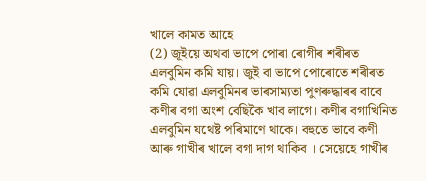খালে কামত আহে
(2) জূইয়ে অথবা ভাপে পোৰা ৰোগীৰ শৰীৰত এলবুমিন কমি যায়। জুই বা ভাপে পোৰোতে শৰীৰত কমি যোৱা এলবুমিনৰ ভাৰসাম্যতা পুণৰুদ্ধাৰৰ বাবে কণীৰ বগা অংশ বেছিকৈ খাব লাগে। কণীৰ বগাখিনিত এলবুমিন যথেষ্ট পৰিমাণে থাকে। বহুতে ভাবে কণী আৰু গাখীৰ খালে বগা দাগ থাকিব । সেয়েহে গাখীৰ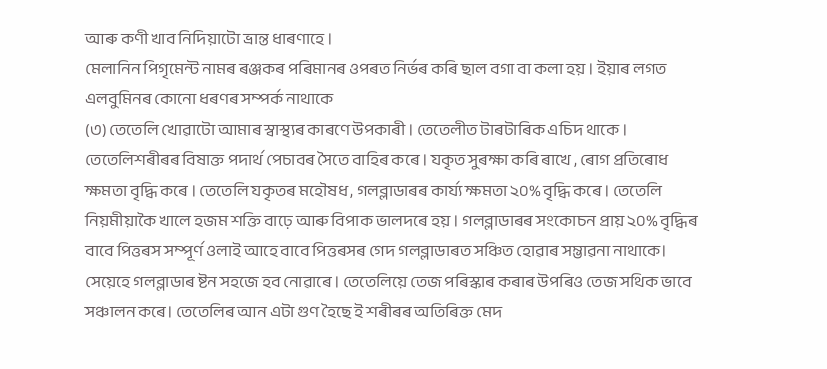আৰু কণী খাব নিদিয়াটো ভ্ৰান্ত ধাৰণাহে ।
মেলানিন পিগৃমেন্ট নামৰ ৰঞ্জকৰ পৰিমানৰ ওপৰত নিৰ্ভৰ কৰি ছাল বগা বা কলা হয় । ইয়াৰ লগত এলবুমিনৰ কোনো ধৰণৰ সম্পৰ্ক নাথাকে
(৩) তেতেলি খোৱাটো আমাৰ স্বাস্থ্যৰ কাৰণে উপকাৰী । তেতেলীত টাৰটাৰিক এচিদ থাকে । তেতেলিশৰীৰৰ বিষাক্ত পদাৰ্থ পেচাবৰ সৈতে বাহিৰ কৰে । যকৃত সুৰক্ষা কৰি ৰাখে , ৰোগ প্ৰতিৰোধ ক্ষমতা বৃদ্ধি কৰে । তেতেলি যকৃতৰ মহৌষধ , গলব্লাডাৰৰ কাৰ্য্য ক্ষমতা ২০% বৃদ্ধি কৰে । তেতেলি নিয়মীয়াকৈ খালে হজম শক্তি বাঢ়ে আৰু বিপাক ভালদৰে হয় । গলব্লাডাৰৰ সংকোচন প্ৰায় ২০% বৃদ্ধিৰ বাবে পিত্তৰস সম্পূৰ্ণ ওলাই আহে বাবে পিত্তৰসৰ গেদ গলব্লাডাৰত সঞ্চিত হোৱাৰ সম্ভাৱনা নাথাকে। সেয়েহে গলব্লাডাৰ ষ্টন সহজে হব নোৱাৰে । তেতেলিয়ে তেজ পৰিস্কাৰ কৰাৰ উপৰিও তেজ সথিক ভাবে সঞ্চালন কৰে। তেতেলিৰ আন এটা গুণ হৈছে ই শৰীৰৰ অতিৰিক্ত মেদ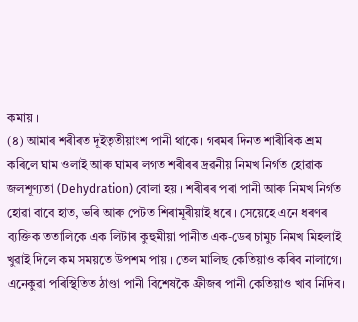কমায় ।
(৪) আমাৰ শৰীৰত দূইতৃতীয়াংশ পানী থাকে। গৰমৰ দিনত শাৰীৰিক শ্ৰম কৰিলে ঘাম ওলাই আৰু ঘামৰ লগত শৰীৰৰ দ্ৰৱনীয় নিমখ নিৰ্গত হোৱাক জলশূণ্যতা (Dehydration) বোলা হয় । শৰীৰৰ পৰা পানী আৰু নিমখ নিৰ্গত হোৱা বাবে হাত, ভৰি আৰু পেটত শিৰামূৰীয়াই ধৰে । সেয়েহে এনে ধৰণৰ ব্যক্তিক ততালিকে এক লিটাৰ কুহুমীয়া পানীত এক-ডেৰ চামুচ নিমখ মিহলাই খুৱাই দিলে কম সময়তে উপশম পায় । তেল মালিছ কেতিয়াও কৰিব নালাগে। এনেকুৱা পৰিস্থিতিত ঠাণ্ডা পানী বিশেষকৈ ফ্ৰীজৰ পানী কেতিয়াও খাব নিদিব।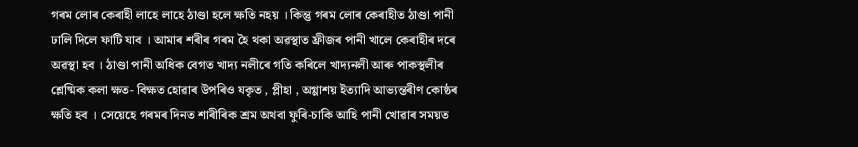গৰম লোৰ কেৰাহী লাহে লাহে ঠাণ্ডা হলে ক্ষতি নহয় । কিন্তু গৰম লোৰ কেৰাহীত ঠাণ্ডা পানী ঢালি দিলে ফাটি যাব । আমাৰ শৰীৰ গৰম হৈ থকা অৱস্থাত ফ্ৰীজৰ পানী খালে কেৰাহীৰ দৰে অৱস্থা হব । ঠাণ্ডা পানী অধিক বেগত খাদ্য নলীৰে গতি কৰিলে খাদ্যনলী আৰু পাকস্থলীৰ শ্লেষ্মিক কলা ক্ষত- বিক্ষত হোৱাৰ উপৰিও যকৃত , প্লীহা , অগ্ণাশয় ইত্যাদি আভ্যন্তৰীণ কোষ্ঠৰ ক্ষতি হব । সেয়েহে গৰমৰ দিনত শাৰীৰিক শ্ৰম অথবা ফুৰি-চাকি আহি পানী খোৱাৰ সময়ত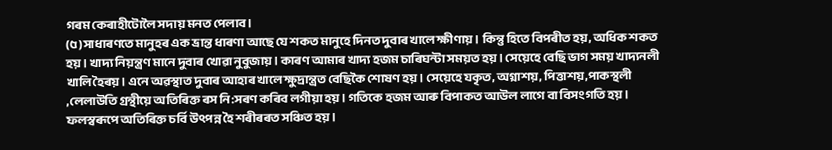গৰম কেৰাহীটোলৈ সদায় মনত পেলাব।
(৫)সাধাৰণতে মানুহৰ এক ভ্ৰান্ত ধাৰণা আছে যে শকত মানুহে দিনত দুবাৰ খালে ক্ষীণায়। কিন্তু হিতে বিপৰীত হয়, অধিক শকত হয় । খাদ্য নিয়ন্ত্ৰণ মানে দুবাৰ খোৱা নুবুজায়। কাৰণ আমাৰ খাদ্য হজম চাৰিঘন্টা সময়ত হয় । সেয়েহে বেছি ভাগ সময় খাদ্যনলী খালি হৈৰয়। এনে অৱস্থাত দুবাৰ আহাৰ খালে ক্ষুদ্ৰান্ত্ৰত বেছিকৈ শোষণ হয়। সেয়েহে যকৃত, অগ্নাশয়, পিত্তাশয়,পাকস্থলী ,লেলাউতি গ্ৰন্থীয়ে অতিৰিক্ত ৰস নি:সৰণ কৰিব লগীয়া হয় । গতিকে হজম আৰু বিপাকত আউল লাগে বা বিসংগতি হয় । ফলস্বৰূপে অতিৰিক্ত চৰ্বি উৎপন্ন হৈ শৰীৰৰত সঞ্চিত হয় ।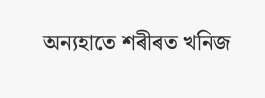অন্যহাতে শৰীৰত খনিজ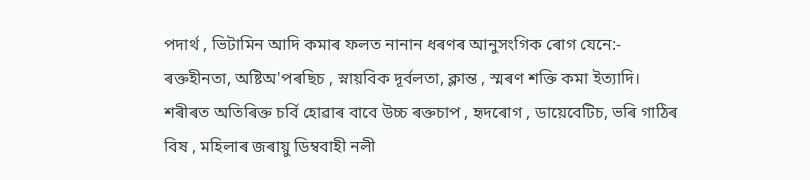পদাৰ্থ , ভিটামিন আদি কমাৰ ফলত নানান ধৰণৰ আনুসংগিক ৰোগ যেনে:- ৰক্তহীনতা, অষ্টিঅ'পৰছিচ , স্নায়বিক দূৰ্বলতা, ক্লান্ত , স্মৰণ শক্তি কমা ইত্যাদি।
শৰীৰত অতিৰিক্ত চৰ্বি হোৱাৰ বাবে উচ্চ ৰক্তচাপ , হৃদৰোগ , ডায়েবেটিচ, ভৰি গাঠিৰ বিষ , মহিলাৰ জৰায়ু ডিম্ববাহী নলী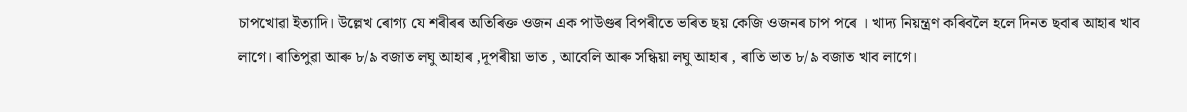চাপখোৱা ইত্যাদি। উল্লেখ ৰোগ্য যে শৰীৰৰ অতিৰিক্ত ওজন এক পাউণ্ডৰ বিপৰীতে ভৰিত ছয় কেজি ওজনৰ চাপ পৰে । খাদ্য নিয়ন্ত্ৰণ কৰিবলৈ হলে দিনত ছবাৰ আহাৰ খাব লাগে। ৰাতিপুৱা আৰু ৮/৯ বজাত লঘু আহাৰ ,দূপৰীয়া ভাত , আবেলি আৰু সন্ধিয়া লঘু আহাৰ , ৰাতি ভাত ৮/৯ বজাত খাব লাগে।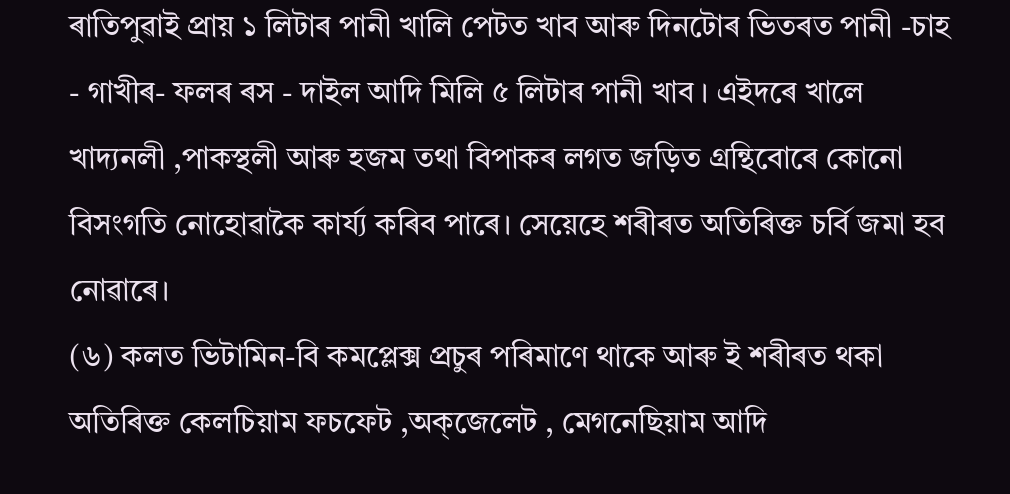ৰাতিপুৱাই প্ৰায় ১ লিটাৰ পানী খালি পেটত খাব আৰু দিনটোৰ ভিতৰত পানী -চাহ - গাখীৰ- ফলৰ ৰস - দাইল আদি মিলি ৫ লিটাৰ পানী খাব । এইদৰে খালে খাদ্যনলী ,পাকস্থলী আৰু হজম তথা বিপাকৰ লগত জড়িত গ্ৰন্থিবোৰে কোনো বিসংগতি নোহোৱাকৈ কাৰ্য্য কৰিব পাৰে। সেয়েহে শৰীৰত অতিৰিক্ত চৰ্বি জমা হব নোৱাৰে।
(৬) কলত ভিটামিন-বি কমপ্লেক্স প্ৰচুৰ পৰিমাণে থাকে আৰু ই শৰীৰত থকা অতিৰিক্ত কেলচিয়াম ফচফেট ,অক্জেলেট , মেগনেছিয়াম আদি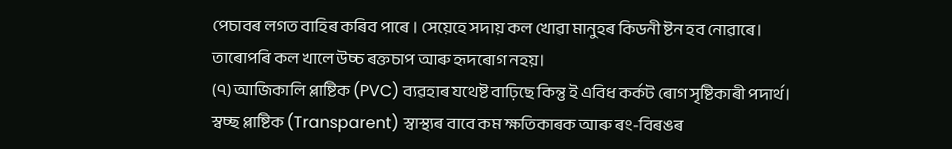পেচাবৰ লগত বাহিৰ কৰিব পাৰে । সেয়েহে সদায় কল খোৱা মানুহৰ কিডনী ষ্টন হব নোৱাৰে। তাৰোপৰি কল খালে উচ্চ ৰক্তচাপ আৰু হৃদৰোগ নহয়।
(৭) আজিকালি প্লাষ্টিক (PVC) ব্যৱহাৰ যথেষ্ট বাঢ়িছে কিন্তু ই এবিধ কৰ্কট ৰোগ সৃষ্টিকাৰী পদাৰ্থ। স্বচ্ছ প্লাষ্টিক (Transparent) স্বাস্থ্যৰ বাবে কম ক্ষতিকাৰক আৰু ৰং-বিৰঙৰ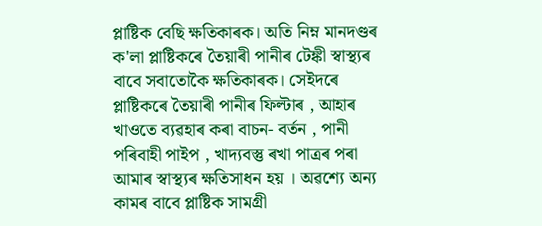প্লাষ্টিক বেছি ক্ষতিকাৰক। অতি নিম্ন মানদণ্ডৰ ক'লা প্লাষ্টিকৰে তৈয়াৰী পানীৰ টেঙ্কী স্বাস্থ্যৰ বাবে সবাতোকৈ ক্ষতিকাৰক। সেইদৰে প্লাষ্টিকৰে তৈয়াৰী পানীৰ ফিল্টাৰ , আহাৰ খাওতে ব্যৱহাৰ কৰা বাচন- বৰ্তন , পানী পৰিবাহী পাইপ , খাদ্যবস্তু ৰখা পাত্ৰৰ পৰা আমাৰ স্বাস্থ্যৰ ক্ষতিসাধন হয় । অৱশ্যে অন্য কামৰ বাবে প্লাষ্টিক সামগ্ৰী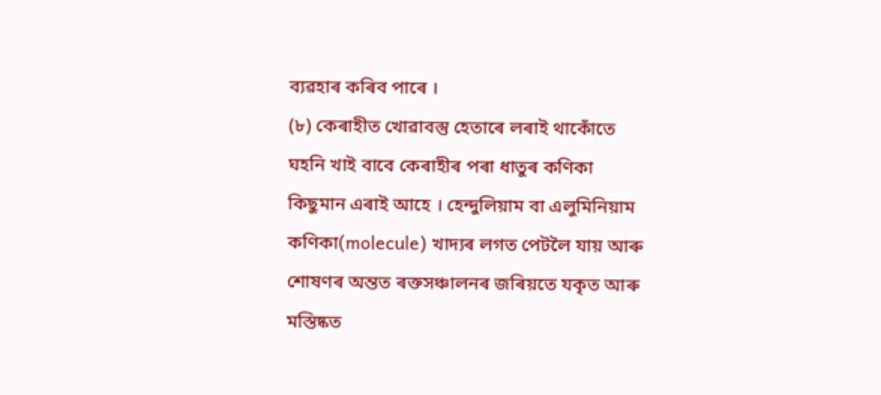ব্যৱহাৰ কৰিব পাৰে ।
(৮) কেৰাহীত খোৱাবস্তু হেতাৰে লৰাই থাকোঁতে ঘহনি খাই বাবে কেৰাহীৰ পৰা ধাতুৰ কণিকা কিছুমান এৰাই আহে । হেন্দুলিয়াম বা এলুমিনিয়াম কণিকা(molecule) খাদ্যৰ লগত পেটলৈ যায় আৰু শোষণৰ অন্তত ৰক্তসঞ্চালনৰ জৰিয়তে যকৃত আৰু মস্তিষ্কত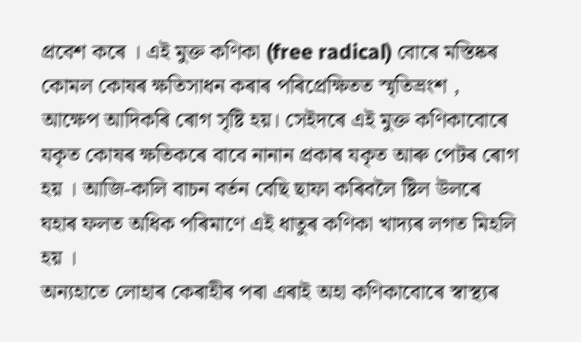প্ৰবেশ কৰে । এই মুক্ত কণিকা (free radical) বোৰে মস্তিষ্কৰ কোমল কোষৰ ক্ষতিসাধন কৰাৰ পৰিপ্ৰেক্ষিতত স্মৃতিভ্ৰংশ , আক্ষেপ আদিকৰি ৰোগ সৃষ্টি হয়। সেইদৰে এই মুক্ত কণিকাবোৰে যকৃত কোষৰ ক্ষতিকৰে বাবে নানান প্ৰকাৰ যকৃত আৰু পেটৰ ৰোগ হয় । আজি-কালি বাচন বৰ্তন বেছি ছাফা কৰিবলৈ ষ্টিল উলৰে ঘহাৰ ফলত অধিক পৰিমাণে এই ধাতুৰ কণিকা খাদ্যৰ লগত মিহলি হয় ।
অন্যহাতে লোহাৰ কেৰাহীৰ পৰা এৰাই অহা কণিকাবোৰে স্বাস্থ্যৰ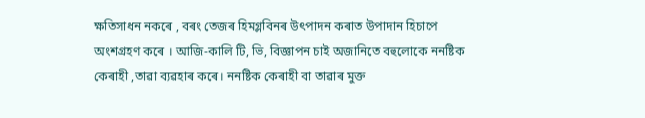ক্ষতিসাধন নকৰে , বৰং তেজৰ হিমগ্লবিনৰ উৎপাদন কৰাত উপাদান হিচাপে অংশগ্ৰহণ কৰে । আজি-কালি টি, ভি, বিজ্ঞাপন চাই অজানিতে বহুলোকে ননষ্টিক কেৰাহী ,তাৱা ব্যৱহাৰ কৰে। ননষ্টিক কেৰাহী বা তাৱাৰ মুক্ত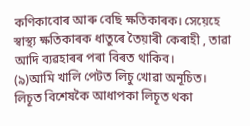কণিকাবোৰ আৰু বেছি ক্ষতিকাৰক। সেয়েহে স্বাস্থ্য ক্ষতিকাৰক ধাতুৰে তৈয়াৰী কেৰাহী , তাৱা আদি ব্যৱহাৰৰ পৰা বিৰত থাকিব।
(৯)আমি খালি পেটত লিচু খোৱা অনূচিত। লিচূত বিশেষকৈ আধাপকা লিচূত থকা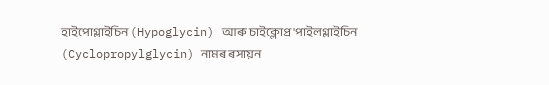হাইপোগ্লাইচিন (Hypoglycin) আৰু চাইক্লোপ্ৰ'পাইলগ্লাইচিন (Cyclopropylglycin) নামৰ ৰসায়ন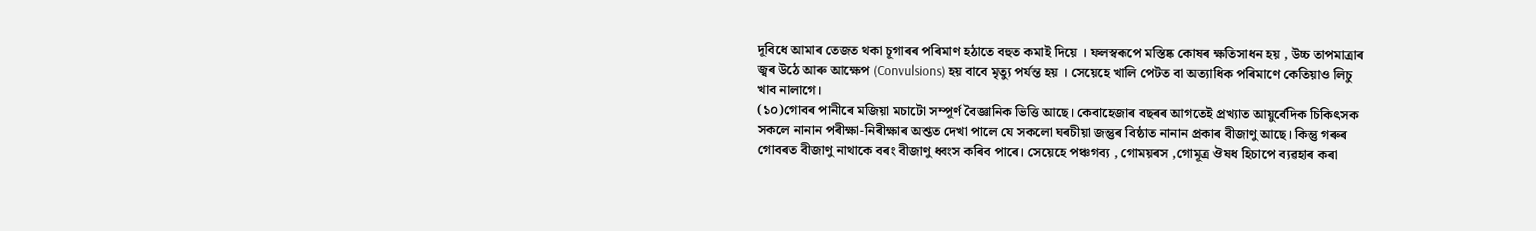দূবিধে আমাৰ তেজত থকা চূগাৰৰ পৰিমাণ হঠাতে বহুত কমাই দিয়ে । ফলস্বৰূপে মস্তিষ্ক কোষৰ ক্ষতিসাধন হয় , উচ্চ তাপমাত্ৰাৰ জ্বৰ উঠে আৰু আক্ষেপ (Convulsions) হয় বাবে মৃত্যু পৰ্যন্ত হয় । সেয়েহে খালি পেটত বা অত্যাধিক পৰিমাণে কেতিয়াও লিচু খাব নালাগে।
(১০)গোবৰ পানীৰে মজিয়া মচাটো সম্পূৰ্ণ বৈজ্ঞানিক ভিত্তি আছে। কেবাহেজাৰ বছৰৰ আগতেই প্ৰখ্যাত আয়ুৰ্বেদিক চিকিৎসক সকলে নানান পৰীক্ষা-নিৰীক্ষাৰ অশ্তত দেখা পালে যে সকলো ঘৰচীয়া জন্তুৰ বিষ্ঠাত নানান প্ৰকাৰ বীজাণু আছে। কিন্তু গৰুৰ গোবৰত বীজাণু নাথাকে বৰং বীজাণু ধ্বংস কৰিব পাৰে। সেয়েহে পঞ্চগব্য , গোময়ৰস ,গোমূত্ৰ ঔষধ হিচাপে ব্যৱহাৰ কৰা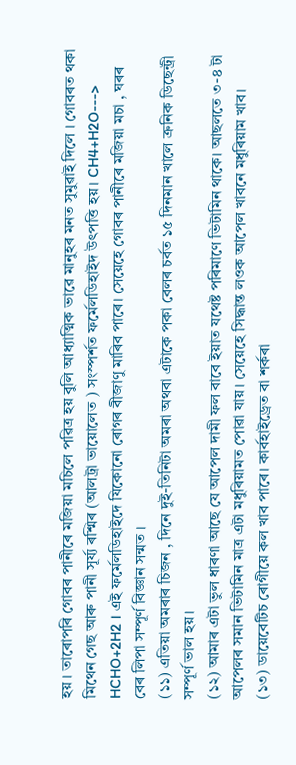হয় । তাৰোপৰি গোবৰ পানীৰে মজিয়া মচিলে পৱিত্ৰ হয় বুলি আধ্যাত্মিক ভাৱে মানুহৰ মনত সুমুৱাই দিলে । গোবৰত থকা মিথেন গেছ আৰু পানী সূৰ্য্য ৰশ্মিৰ (আলট্ৰা ভায়োলেত ) সংস্পৰ্শত ফৰ্মেলডিহাইদ উৎপত্তি হয়। CH4+H2O---> HCHO+2H2 । এই ফৰ্মেলডিহাইদে যিকোনো ৰোগৰ বীজাণু মাৰিব পাৰে। সেয়েহে গোবৰ পানীৰে মজিয়া মচা , ঘৰৰ বেৰ লিপা সম্পূৰ্ণ বিজ্ঞান সন্মত ।
(১১) এতিয়া অমৰাৰ চিজন , দিনে দুই-তিনিটা অমৰা অথবা এটাকে পকা বেলৰ চৰ্বত ১৫ দিনমান খালে ক্ৰনিক ডিছেন্ট্ৰী সম্পূৰ্ণ ভাল হয়।
(১২) আমাৰ এটা ভুল ধাৰণা আছে যে আপেল দামী ফল বাবে ইয়াত যথেষ্ট পৰিমাণে ভিটামিন থাকে। আছলতে ৩-৪ টা আপেলৰ সমান ভিটামিন মাত্ৰ এটা মধুৰিয়ামত পোৱা যায়। সেয়েহে সিদ্ধান্ত লওক আপেল খাবনে মধুৰিয়াম খাব।
(১৩) ডায়েবেটিচ ৰোগীয়ে কল খাব পাৰে। কাৰ্বহাইড্ৰেত বা শৰ্কৰা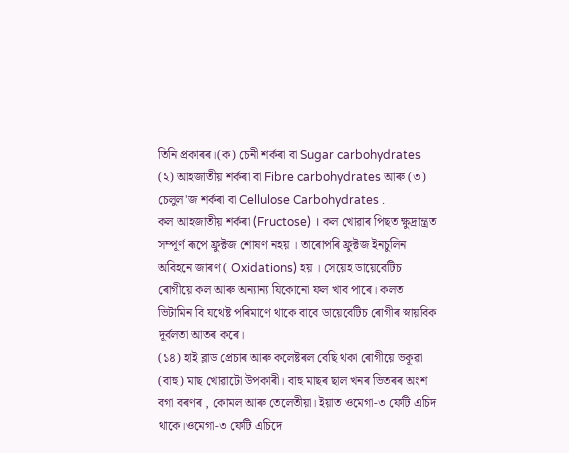তিনি প্ৰকাৰৰ।(ক) চেনী শৰ্কৰা বা Sugar carbohydrates (২) আহজাতীয় শৰ্কৰা বা Fibre carbohydrates আৰু (৩) চেলুল'জ শৰ্কৰা বা Cellulose Carbohydrates .
কল আহজাতীয় শৰ্কৰা (Fructose) । কল খোৱাৰ পিছত ক্ষুদ্ৰান্ত্ৰত সম্পূৰ্ণ ৰূপে ফ্ৰুক্টজ শোষণ নহয় । তাৰোপৰি ফ্ৰুক্টজ ইনচুলিন অবিহনে জাৰণ ( Oxidations) হয় । সেয়েহ ডায়েবেটিচ ৰোগীয়ে কল আৰু অন্যান্য যিকোনো ফল খাব পাৰে। কলত ভিটামিন বি যথেষ্ট পৰিমাণে থাকে বাবে ডায়েবেটিচ ৰোগীৰ স্নায়বিক দূৰ্বলতা আতৰ কৰে।
(১৪) হাই ব্লাড প্ৰেচাৰ আৰু কলেষ্টৰল বেছি থকা ৰোগীয়ে ভকূৱা (বাহু) মাছ খোৱাটো উপকাৰী। বাহু মাছৰ ছাল খনৰ ভিতৰৰ অংশ বগা বৰণৰ , কোমল আৰু তেলেতীয়া। ইয়াত ওমেগা-৩ ফেটি এচিদ থাকে।ওমেগা-৩ ফেটি এচিদে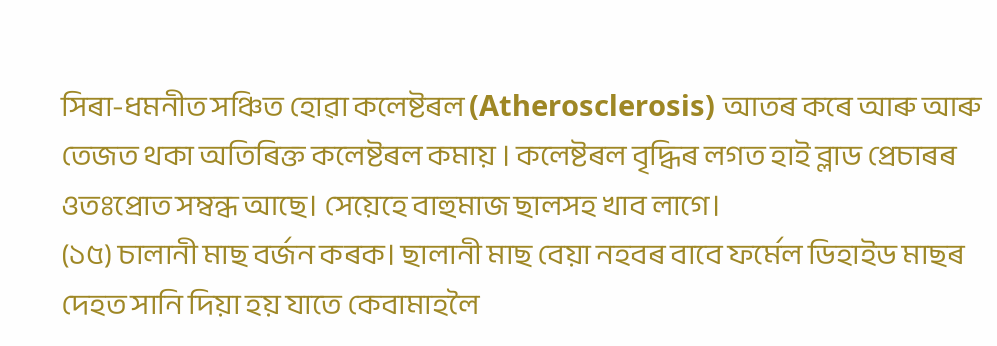সিৰা-ধমনীত সঞ্চিত হোৱা কলেষ্টৰল (Atherosclerosis) আতৰ কৰে আৰু আৰু তেজত থকা অতিৰিক্ত কলেষ্টৰল কমায় । কলেষ্টৰল বৃদ্ধিৰ লগত হাই ব্লাড প্ৰেচাৰৰ ওতঃপ্ৰোত সম্বন্ধ আছে। সেয়েহে বাহুমাজ ছালসহ খাব লাগে।
(১৫) চালানী মাছ বৰ্জন কৰক। ছালানী মাছ বেয়া নহবৰ বাবে ফৰ্মেল ডিহাইড মাছৰ দেহত সানি দিয়া হয় যাতে কেবামাহলৈ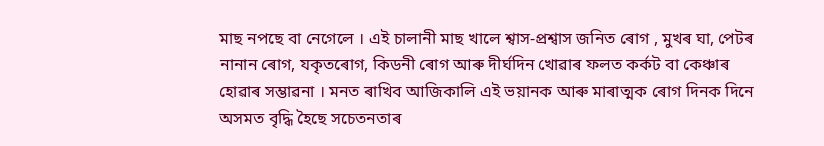মাছ নপছে বা নেগেলে । এই চালানী মাছ খালে শ্বাস-প্ৰশ্বাস জনিত ৰোগ , মুখৰ ঘা, পেটৰ নানান ৰোগ, যকৃতৰোগ, কিডনী ৰোগ আৰু দীৰ্ঘদিন খোৱাৰ ফলত কৰ্কট বা কেঞ্চাৰ হোৱাৰ সম্ভাৱনা । মনত ৰাখিব আজিকালি এই ভয়ানক আৰু মাৰাত্মক ৰোগ দিনক দিনে অসমত বৃদ্ধি হৈছে সচেতনতাৰ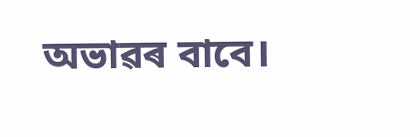অভাৱৰ বাবে।